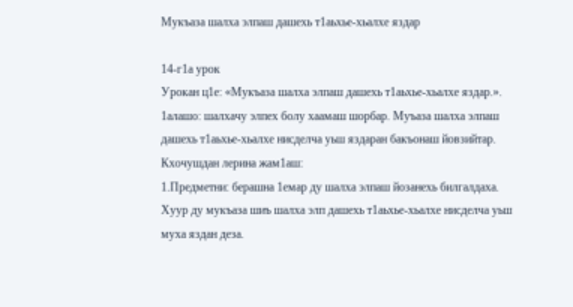Мукъаза шалха элпаш дашехь т1аьхье-хьалхе яздар

14-г1а урок
Урокан ц1е: «Мукъаза шалха элпаш дашехь т1аьхье-хьалхе яздар.».
1алашо: шалхачу элпех болу хаамаш шорбар. Муъаза шалха элпаш
дашехь т1аьхье-хьалхе нисделча уьш яздаран бакъонаш йовзийтар.
Кхочушдан лерина жам1аш:
1.Предметни: берашна 1емар ду шалха элпаш йозанехь билгалдаха.
Хуур ду мукъаза шиъ шалха элп дашехь т1аьхье-хьалхе нисделча уьш
муха яздан деза.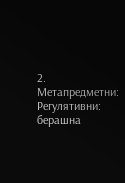2. Метапредметни:
Регулятивни: берашна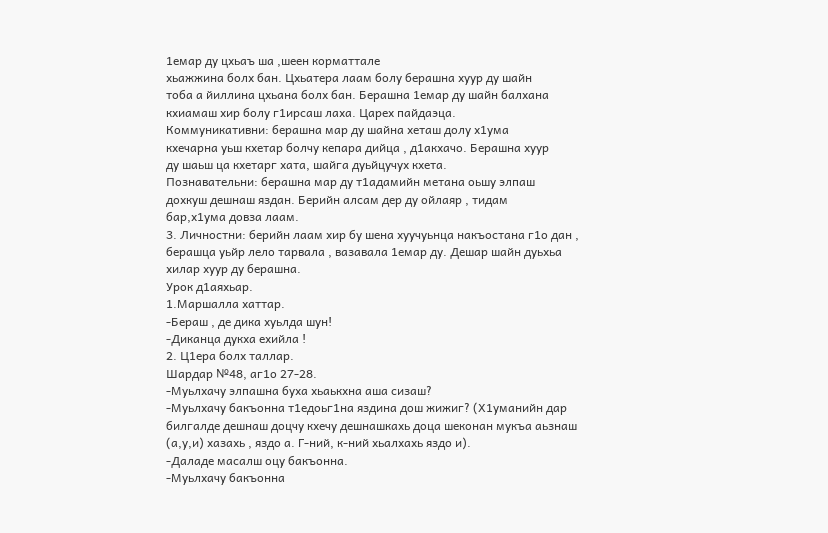1емар ду цхьаъ ша ,шеен корматтале
хьажжина болх бан. Цхьатера лаам болу берашна хуур ду шайн
тоба а йиллина цхьана болх бан. Берашна 1емар ду шайн балхана
кхиамаш хир болу г1ирсаш лаха. Царех пайдаэца.
Коммуникативни: берашна мар ду шайна хеташ долу х1ума
кхечарна уьш кхетар болчу кепара дийца , д1акхачо. Берашна хуур
ду шаьш ца кхетарг хата, шайга дуьйцучух кхета.
Познавательни: берашна мар ду т1адамийн метана оьшу элпаш
дохкуш дешнаш яздан. Берийн алсам дер ду ойлаяр , тидам
бар,х1ума довза лаам.
3. Личностни: берийн лаам хир бу шена хуучуьнца накъостана г1о дан ,
берашца уьйр лело тарвала , вазавала 1емар ду. Дешар шайн дуьхьа
хилар хуур ду берашна.
Урок д1аяхьар.
1.Маршалла хаттар.
-Бераш , де дика хуьлда шун!
-Диканца дукха ехийла !
2. Ц1ера болх таллар.
Шардар №48, аг1о 27-28.
-Муьлхачу элпашна буха хьаькхна аша сизаш?
-Муьлхачу бакъонна т1едоьг1на яздина дош жижиг? (Х1уманийн дар
билгалде дешнаш доцчу кхечу дешнашкахь доца шеконан мукъа аьзнаш
(а,у,и) хазахь , яздо а. Г-ний, к-ний хьалхахь яздо и).
-Даладе масалш оцу бакъонна.
-Муьлхачу бакъонна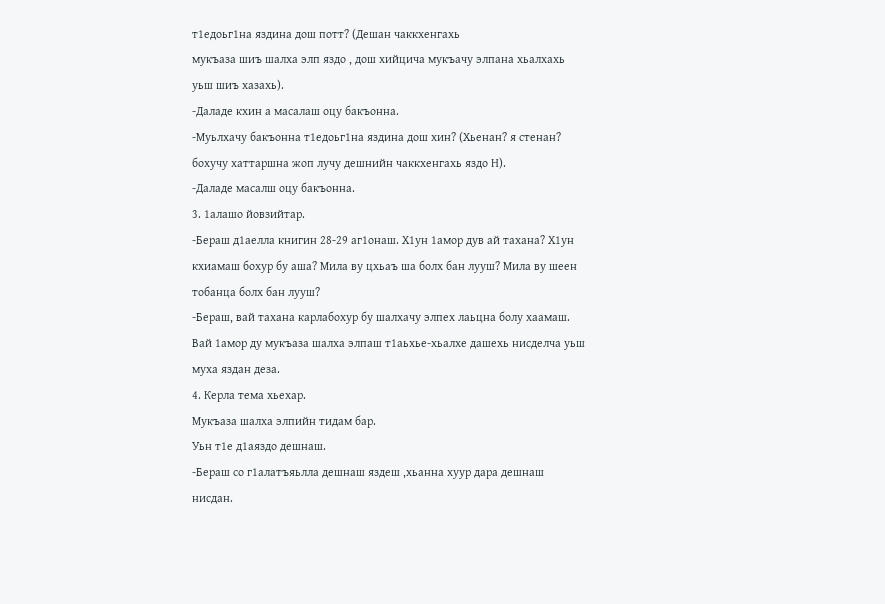т1едоьг1на яздина дош потт? (Дешан чаккхенгахь
мукъаза шиъ шалха элп яздо , дош хийцича мукъачу элпана хьалхахь
уьш шиъ хазахь).
-Даладе кхин а масалаш оцу бакъонна.
-Муьлхачу бакъонна т1едоьг1на яздина дош хин? (Хьенан? я стенан?
бохучу хаттаршна жоп лучу дешнийн чаккхенгахь яздо Н).
-Даладе масалш оцу бакъонна.
3. 1алашо йовзийтар.
-Бераш д1аелла книгин 28-29 аг1онаш. Х1ун 1амор дув ай тахана? Х1ун
кхиамаш бохур бу аша? Мила ву цхьаъ ша болх бан лууш? Мила ву шеен
тобанца болх бан лууш?
-Бераш, вай тахана карлабохур бу шалхачу элпех лаьцна болу хаамаш.
Вай 1амор ду мукъаза шалха элпаш т1аьхье-хьалхе дашехь нисделча уьш
муха яздан деза.
4. Керла тема хьехар.
Мукъаза шалха элпийн тидам бар.
Уьн т1е д1аяздо дешнаш.
-Бераш со г1алатъяьлла дешнаш яздеш ,хьанна хуур дара дешнаш
нисдан.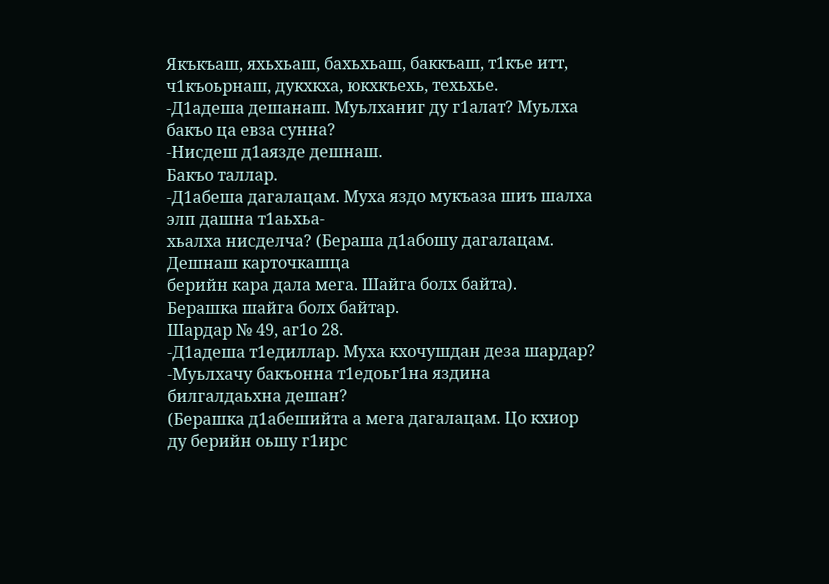Якъкъаш, яхьхьаш, бахьхьаш, баккъаш, т1къе итт,
ч1къоьрнаш, дукхкха, юкхкъехь, техьхье.
-Д1адеша дешанаш. Муьлханиг ду г1алат? Муьлха бакъо ца евза сунна?
-Нисдеш д1аязде дешнаш.
Бакъо таллар.
-Д1абеша дагалацам. Муха яздо мукъаза шиъ шалха элп дашна т1аьхьа-
хьалха нисделча? (Бераша д1абошу дагалацам. Дешнаш карточкашца
берийн кара дала мега. Шайга болх байта).
Берашка шайга болх байтар.
Шардар № 49, аг1о 28.
-Д1адеша т1едиллар. Муха кхочушдан деза шардар?
-Муьлхачу бакъонна т1едоьг1на яздина билгалдаьхна дешан?
(Берашка д1абешийта а мега дагалацам. Цо кхиор ду берийн оьшу г1ирс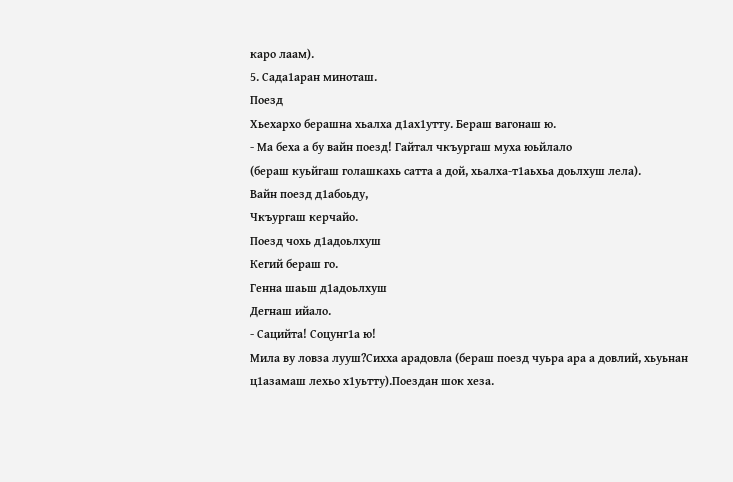каро лаам).
5. Сада1аран миноташ.
Поезд
Хьехархо берашна хьалха д1ах1утту. Бераш вагонаш ю.
- Ма беха а бу вайн поезд! Гайтал чкъургаш муха юьйлало
(бераш куьйгаш голашкахь сатта а дой, хьалха-т1аьхьа доьлхуш лела).
Вайн поезд д1абоьду,
Чкъургаш керчайо.
Поезд чохь д1адоьлхуш
Кегий бераш го.
Генна шаьш д1адоьлхуш
Дегнаш ийало.
- Сацийта! Соцунг1а ю!
Мила ву ловза лууш?Сихха арадовла (бераш поезд чуьра ара а довлий, хьуьнан
ц1азамаш лехьо х1уьтту).Поездан шок хеза.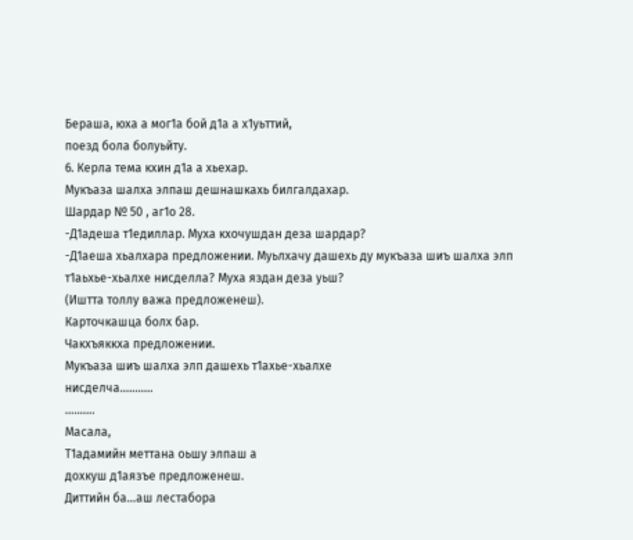Бераша, юха а мог1а бой д1а а х1уьттий,
поезд бола болуьйту.
6. Керла тема кхин д1а а хьехар.
Мукъаза шалха элпаш дешнашкахь билгалдахар.
Шардар № 50 , аг1о 28.
-Д1адеша т1едиллар. Муха кхочушдан деза шардар?
-Д1аеша хьалхара предложении. Муьлхачу дашехь ду мукъаза шиъ шалха элп
т1аьхье-хьалхе нисделла? Муха яздан деза уьш?
(Иштта толлу важа предложенеш).
Карточкашца болх бар.
Чакхъяккха предложении.
Мукъаза шиъ шалха элп дашехь т1ахье-хьалхе
нисделча………..
……….
Масала,
Т1адамийн меттана оьшу элпаш а
дохкуш д1аязъе предложенеш.
Диттийн ба…аш лестабора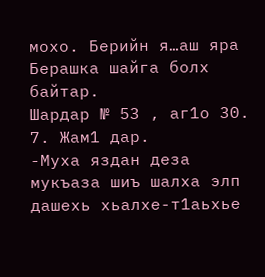мохо. Берийн я…аш яра
Берашка шайга болх байтар.
Шардар № 53 , аг1о 30.
7. Жам1 дар.
-Муха яздан деза мукъаза шиъ шалха элп дашехь хьалхе-т1аьхье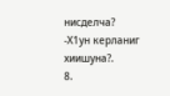нисделча?
-Х1ун керланиг хиишуна?.
8.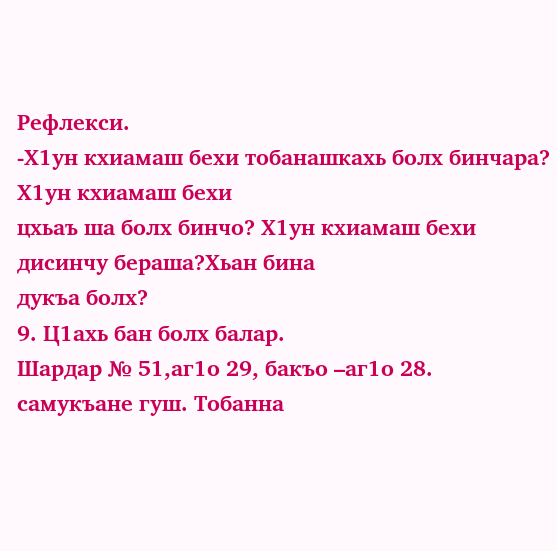Рефлекси.
-Х1ун кхиамаш бехи тобанашкахь болх бинчара? Х1ун кхиамаш бехи
цхьаъ ша болх бинчо? Х1ун кхиамаш бехи дисинчу бераша?Хьан бина
дукъа болх?
9. Ц1ахь бан болх балар.
Шардар № 51,аг1о 29, бакъо –аг1о 28.
самукъане гуш. Тобанна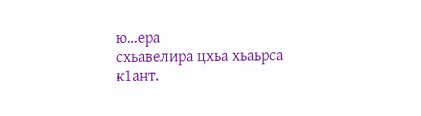ю…ера
схьавелира цхьа хьаьрса
к1ант.